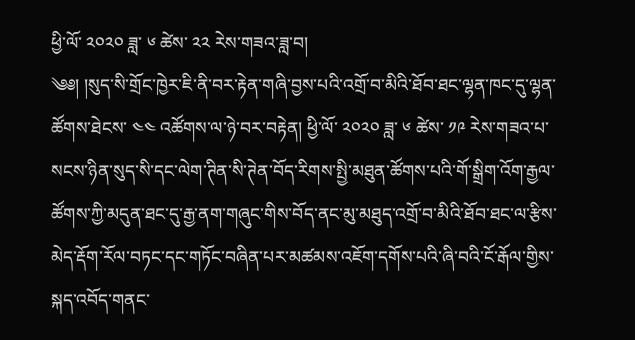ཕྱི་ལོ་ ༢༠༢༠ ཟླ་ ༦ ཚེས་ ༢༢ རེས་གཟའ་ཟླ་བ།
༄༅། །སུད་སི་གྲོང་ཁྱེར་ཇི་ནི་བར་རྟེན་གཞི་བྱས་པའི་འགྲོ་བ་མིའི་ཐོབ་ཐང་ལྷན་ཁང་དུ་ལྷན་ཚོགས་ཐེངས་ ༤༤ འཚོགས་ལ་ཉེ་བར་བརྟེན། ཕྱི་ལོ་ ༢༠༢༠ ཟླ་ ༦ ཚེས་ ༡༩ རེས་གཟའ་པ་སངས་ཉིན་སུད་སི་དང་ལེག་ཊིན་སི་ཊེན་བོད་རིགས་སྤྱི་མཐུན་ཚོགས་པའི་གོ་སྒྲིག་འོག་རྒྱལ་ཚོགས་ཀྱི་མདུན་ཐང་དུ་རྒྱ་ནག་གཞུང་གིས་བོད་ནང་མུ་མཐུད་འགྲོ་བ་མིའི་ཐོབ་ཐང་ལ་རྩིས་མེད་རྡོག་རོལ་བཏང་དང་གཏོང་བཞིན་པར་མཚམས་འཇོག་དགོས་པའི་ཞི་བའི་ངོ་རྒོལ་གྱིས་སྐད་འབོད་གནང་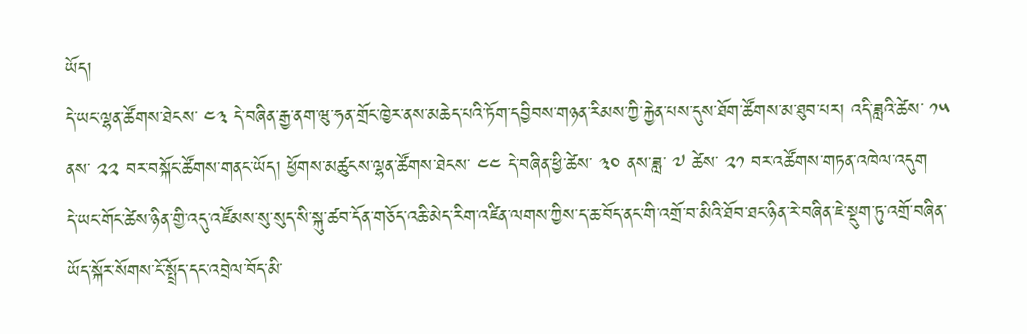ཡོད།
དེ་ཡང་ལྷན་ཚོགས་ཐེངས་ ༤༣ དེ་བཞིན་རྒྱ་ནག་ཝུ་ཧན་གྲོང་ཁྱེར་ནས་མཆེད་པའི་ཏོག་དབྱིབས་གཉན་རིམས་ཀྱི་རྐྱེན་པས་དུས་ཐོག་ཚོགས་མ་ཐུབ་པར། འདི་ཟླའི་ཚེས་ ༡༥ ནས་ ༢༢ བར་བསྐོང་ཚོགས་གནང་ཡོད། ཕྱོགས་མཚུངས་ལྷན་ཚོགས་ཐེངས་ ༤༤ དེ་བཞིན་ཕྱི་ཚེས་ ༣༠ ནས་ཟླ་ ༧ ཚེས་ ༢༡ བར་འཚོགས་གཏན་འཁེལ་འདུག
དེ་ཡང་གོང་ཚེས་ཉིན་གྱི་འདུ་འཛོམས་སུ་སུད་སི་སྐུ་ཚབ་དོན་གཅོད་འཆི་མེད་རིག་འཛིན་ལགས་ཀྱིས་ད་ཆ་བོད་ནང་གི་འགྲོ་བ་མིའི་ཐོབ་ཐང་ཉིན་རེ་བཞིན་ཇེ་སྡུག་ཏུ་འགྲོ་བཞིན་ཡོད་སྐོར་སོགས་ངོ་སྤྲོད་དང་འབྲེལ་བོད་མི་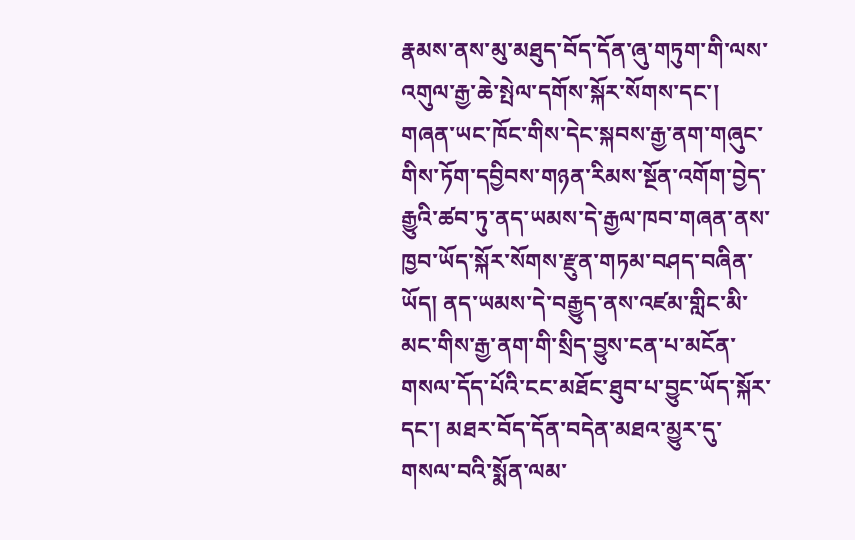རྣམས་ནས་མུ་མཐུད་བོད་དོན་ཞུ་གཏུག་གི་ལས་འགུལ་རྒྱ་ཆེ་སྤེལ་དགོས་སྐོར་སོགས་དང་། གཞན་ཡང་ཁོང་གིས་དེང་སྐབས་རྒྱ་ནག་གཞུང་གིས་ཏོག་དབྱིབས་གཉན་རིམས་སྔོན་འགོག་བྱེད་རྒྱུའི་ཚབ་ཏུ་ནད་ཡམས་དེ་རྒྱལ་ཁབ་གཞན་ནས་ཁྱབ་ཡོད་སྐོར་སོགས་རྫུན་གཏམ་བཤད་བཞིན་ཡོད། ནད་ཡམས་དེ་བརྒྱུད་ནས་འཛམ་གླིང་མི་མང་གིས་རྒྱ་ནག་གི་སྲིད་བྱུས་ངན་པ་མངོན་གསལ་དོད་པོའི་ངང་མཐོང་ཐུབ་པ་བྱུང་ཡོད་སྐོར་དང་། མཐར་བོད་དོན་བདེན་མཐའ་མྱུར་དུ་གསལ་བའི་སྨོན་ལམ་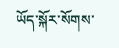ཡོད་སྐོར་སོགས་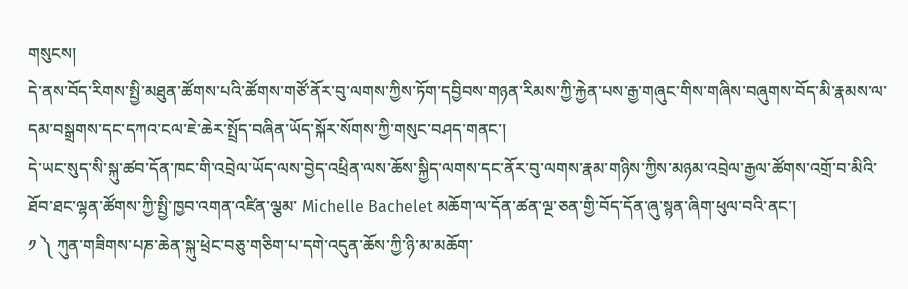གསུངས།
དེ་ནས་བོད་རིགས་སྤྱི་མཐུན་ཚོགས་པའི་ཚོགས་གཙོ་ནོར་བུ་ལགས་ཀྱིས་ཏོག་དབྱིབས་གཉན་རིམས་ཀྱི་རྐྱེན་པས་རྒྱ་གཞུང་གིས་གཞིས་བཞུགས་བོད་མི་རྣམས་ལ་དམ་བསྒྲགས་དང་དཀའ་ངལ་ཇེ་ཆེར་སྤྲོད་བཞིན་ཡོད་སྐོར་སོགས་ཀྱི་གསུང་བཤད་གནང་།
དེ་ཡང་སུད་སི་སྐུ་ཚབ་དོན་ཁང་གི་འབྲེལ་ཡོད་ལས་བྱེད་འཕྲིན་ལས་ཆོས་སྐྱིད་ལགས་དང་ནོར་བུ་ལགས་རྣམ་གཉིས་ཀྱིས་མཉམ་འབྲེལ་རྒྱལ་ཚོགས་འགྲོ་བ་མིའི་ཐོབ་ཐང་ལྷན་ཚོགས་ཀྱི་སྤྱི་ཁྱབ་འགན་འཛིན་ལྕམ་ Michelle Bachelet མཆོག་ལ་དོན་ཚན་ལྔ་ཅན་གྱི་བོད་དོན་ཞུ་སྙན་ཞིག་ཕུལ་བའི་ནང་།
༡ ༽ ཀུན་གཟིགས་པཎ་ཆེན་སྐུ་ཕྲེང་བཅུ་གཅིག་པ་དགེ་འདུན་ཆོས་ཀྱི་ཉི་མ་མཆོག་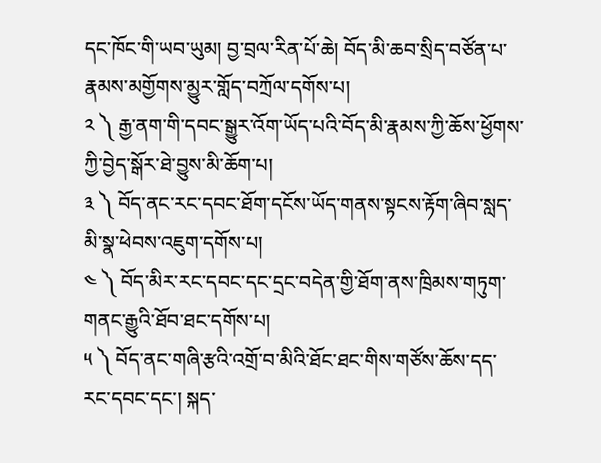དང་ཁོང་གི་ཡབ་ཡུམ། བྱ་བྲལ་རིན་པོ་ཆེ། བོད་མི་ཆབ་སྲིད་བཙོན་པ་རྣམས་མགྱོགས་མྱུར་གློད་བཀྲོལ་དགོས་པ།
༢ ༽ རྒྱ་ནག་གི་དབང་སྒྱུར་འོག་ཡོད་པའི་བོད་མི་རྣམས་ཀྱི་ཆོས་ཕྱོགས་ཀྱི་བྱེད་སྒོར་ཐེ་བྱུས་མི་ཆོག་པ།
༣ ༽ བོད་ནང་རང་དབང་ཐོག་དངོས་ཡོད་གནས་སྟངས་རྟོག་ཞིབ་སླད་མི་སྣ་ཕེབས་འཇུག་དགོས་པ།
༤ ༽ བོད་མིར་རང་དབང་དང་དྲང་བདེན་གྱི་ཐོག་ནས་ཁྲིམས་གཏུག་གནང་རྒྱུའི་ཐོབ་ཐང་དགོས་པ།
༥ ༽ བོད་ནང་གཞི་རྩའི་འགྲོ་བ་མིའི་ཐོང་ཐང་གིས་གཙོས་ཆོས་དད་རང་དབང་དང་། སྐད་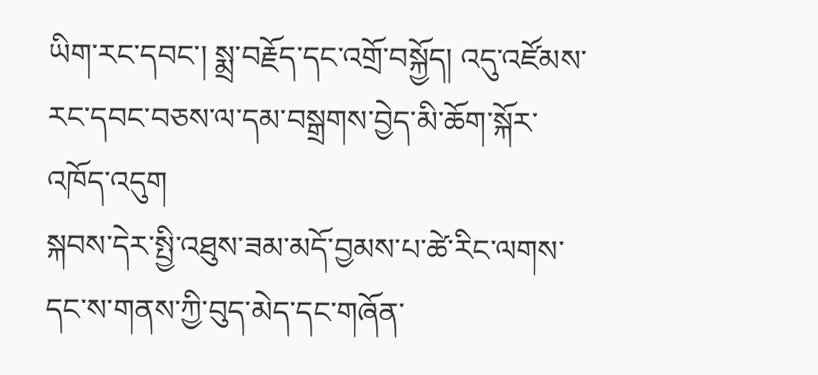ཡིག་རང་དབང་། སྨྲ་བརྗོད་དང་འགྲོ་བསྐྱོད། འདུ་འཛོམས་རང་དབང་བཅས་ལ་དམ་བསྒྲགས་བྱེད་མི་ཆོག་སྐོར་འཁོད་འདུག
སྐབས་དེར་སྤྱི་འཐུས་ཟམ་མདོ་བྱམས་པ་ཚེ་རིང་ལགས་དང་ས་གནས་ཀྱི་བུད་མེད་དང་གཞོན་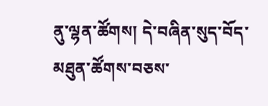ནུ་ལྷན་ཚོགས། དེ་བཞིན་སུད་བོད་མཐུན་ཚོགས་བཅས་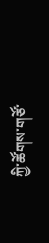ཀྱི་ཚོགས་གཙོ་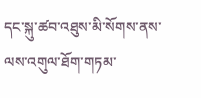དང་སྐུ་ཚབ་འཐུས་མི་སོགས་ནས་ལས་འགུལ་ཐོག་གཏམ་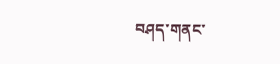བཤད་གནང་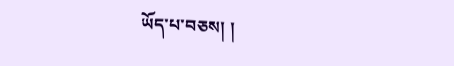ཡོད་པ་བཅས། །